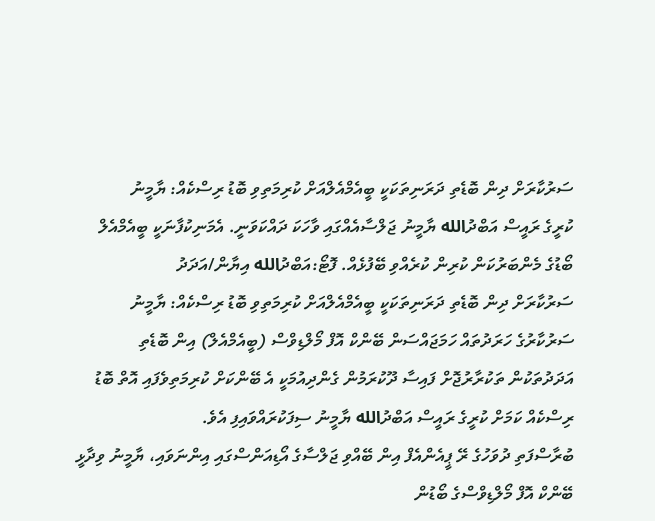ސަރުކާރަށް ދިން ބޮޑެތި ދަރަނިތަކަކީ ބީއެމްއެލްއަށް ކުރިމަތިވި ބޮޑު ރިސްކެއް: ޔާމީނު
ކުރީގެ ރައީސް އަބްދުالله ޔާމީނު ޖަލްސާއެއްގައި ވާހަކަ ދައްކަވަނީ. އެމަނިކުފާނަކީ ބީއެމްއެލް ބޯޑުގެ މެންބަރުކަން ކުރިން ކުރެއްވި ބޭފުޅެއް. ފޮޓޯ:އަބްދުالله އިޔާން/އަދަދު
ސަރުކާރަށް ދިން ބޮޑެތި ދަރަނިތަކަކީ ބީއެމްއެލްއަށް ކުރިމަތިވި ބޮޑު ރިސްކެއް: ޔާމީނު
ސަރުކާރުގެ ހަރަދުތައް ހަމަޖައްސަން ބޭންކް އޮފް މޯލްޑިވްސް (ބީއެމްއެލް) އިން ބޮޑެތި އަދަދުތަކުން ތަކުރާރުޖޮށް ފައިސާ ދޫކުރަމުން ގެންދިއުމަކީ އެ ބޭންކަށް ކުރިމަތިވެފައި އޮތް ބޮޑު ރިސްކެއް ކަމަށް ކުރީގެ ރައީސް އަބްދުالله ޔާމީނު ސިފަކުރައްވައިފި އެވެ.
ބުރާސްފަތި ދުވަހުގެ ރޭ ޕީއެންއެފް އިން ބޭއްވި ޖަލްސާގެ އޯޑިއަންސްގައި އިންނަވައި، ޔާމީނު ވިދާޅީ ބޭންކް އޮފް މޯލްޑިވްސްގެ ބޯޑުން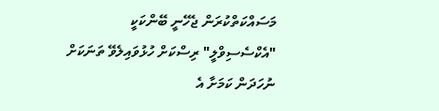މަސައްކަތްކުރަން ޖެހޭނީ ބޭންކަކީ "އެކްސެސިވްލީ" ރިސްކަށް ހުޅުވައިލެވޭ ތަނަކަށް ނުހަދަން ކަމަށާ އެ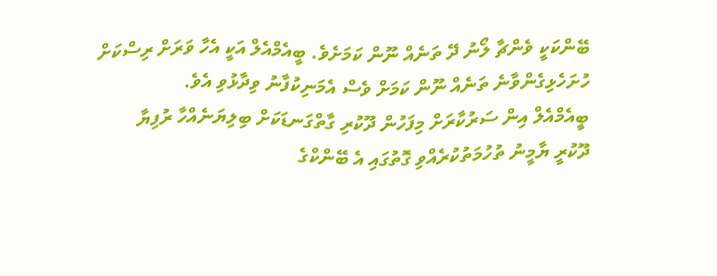ބޭންކަކީ ވެންޗާ ލޯނު ދޭ ތަނެއް ނޫން ކަމަށެވެ. ބީއެމްއެލް އަކީ އެހާ ވަރަށް ރިސްކަށް ހުށަހެޅިގެންވާނެ ތަނެއް ނޫން ކަމަށް ވެސް އެމަނިކުފާނު ވިދާޅުވި އެވެ.
ބީއެމްއެލް އިން ސަރުކާރަށް މިފަހުން ދޫކުރި ގާތްގަނޑަކަށް ބިލިޔަނެއްހާ ރުފިޔާ ދޫކުރީ ޔާމީނު ތުހުމަތުކުރެއްވި ގޮތުގައި އެ ބޭންކްގެ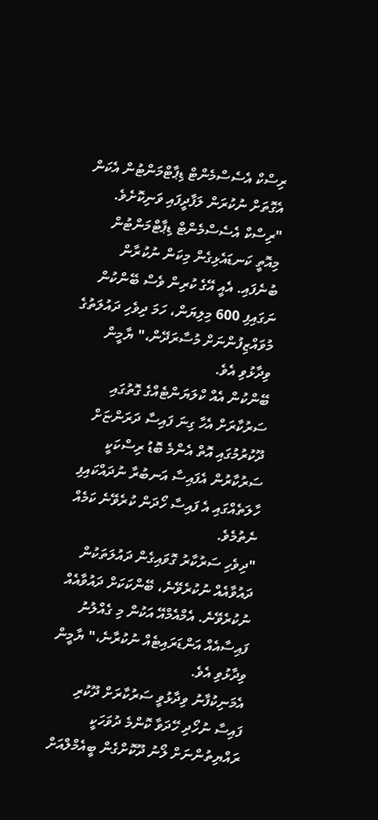ރިސްކް އެސެސްމެންޓް ޑިޕާޓްމަންޓުން އެކަން އެގޮތަށް ނުކުރަން ލަފާދީފައި ވަނިކޮށެވެ.
"ރިސްކް އެސެސްމެންޓް ޑިޕާޓްމަންޓުން މިއޮތީ ކަނޑައެޅިގެން މިކަން ނުކުރާން ބުނެފައި. އެއީ އޭގެ ކުރިން ވެސް ބޭންކުން ނަގައިފި 600 މިލިޔަން، ހަމަ ދިވެހި ދައުލަތުގެ މުވައްޒިފުންނަށް މުސާރަދޭން،" ޔާމީން ވިދާޅުވި އެވެ.
ބޭންކުން އެއް ކްލަޔަންޓެއްގެ ގޮތުގައި ސަރުކާރަށް އެހާ ގިނަ ފައިސާ ދަރަންޏަށް ދޫކުރުމުގައި އޮތް އެންމެ ބޮޑު ރިސްކަކީ ސަރުކާރުން އެފައިސާ އަނބުރާ ނުދައްކައިފި ހާލަތެއްގައި އެ ފައިސާ ހޯދަން ކުރެވޭނެ ކަމެއް ނެތުމެވެ.
"ދިވެހި ސަރުކާރު ގޮވައިގެން ދައުލަތަކުން ދައުވާއެއް ނުކުރެވޭނެ، ބޭންކަކަށް ދައުވާއެއް ނުކުރެވޭނެ. އެމްއެމްއޭ އަކުން މި ގެއްލުނު ފައިސާއެއް އަންޑަރައިޓެއް ނުކުރާނެ،" ޔާމީން ވިދާޅުވި އެވެ.
އެމަނިކުފާނު ވިދާޅުވީ ސަރުކާރަށް ދޫކުރި ފައިސާ ނުހޯދި ހޭދަވާ ކޮންމެ ދުވަހަކީ ރައްޔިތުންނަށް ލޯނު ދޫކޮށްގެން ބީއެމްލްއަށް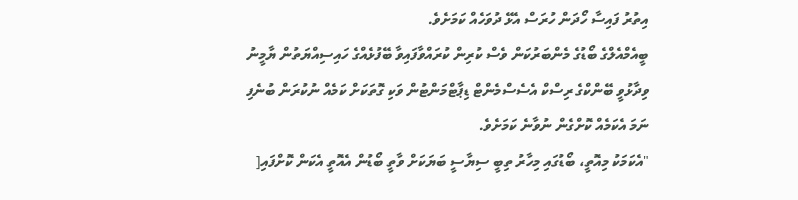އިތުރު ފައިސާ ހޯދަން ހުރަސް އެޅޭ ދުވަހެއް ކަމަށެވެ.
ބީއެމްއެލްގެ ބޯޑުގެ މެންބަރުކަން ވެސް ކުރިން ކުރައްވާފައިވާ ބޭފުޅެއްގެ ހައިސިއްޔަތުން ޔާމީނު ވިދާޅުވީ ބޭންކްގެ ރިސްކް އެސެސްމެންޓް ޑިޕާޓްމަންޓުން ވަކި ގޮތަކަށް ކަމެއް ނުކުރަން ބުނެފި ނަމަ އެކަމެއް ކޮށްގެން ނުވާނެ ކަމަށެވެ.
"އެކަމަކު މިއޮތީ، ބޯޑުގައި މިހާރު ތިބީ ސިޔާސީ ބަޔަކަށް ވާތީ ބޯޑުން އެއޮތީ އެކަން ކޮށްފައި[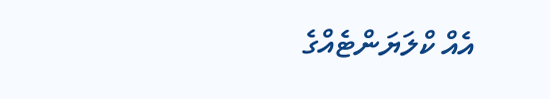އެއް ކްލަޔަންޓެއްގެ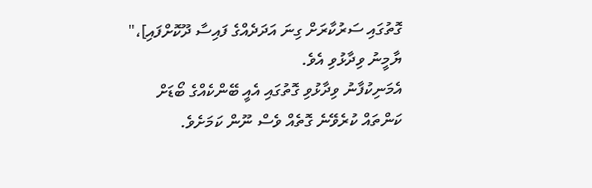ގޮތުގައި ސަރުކާރަށް ގިނަ އަދަދެއްގެ ފައިސާ ދޫކޮށްފައި]،" ޔާމީނު ވިދާޅުވި އެވެ.
އެމަނިކުފާނު ވިދާޅުވި ގޮތުގައި އެއީ ބޭންކެއްގެ ބޯޑަށް ކަންތައް ކުރެވޭނެ ގޮތެއް ވެސް ނޫން ކަމަށެވެ.